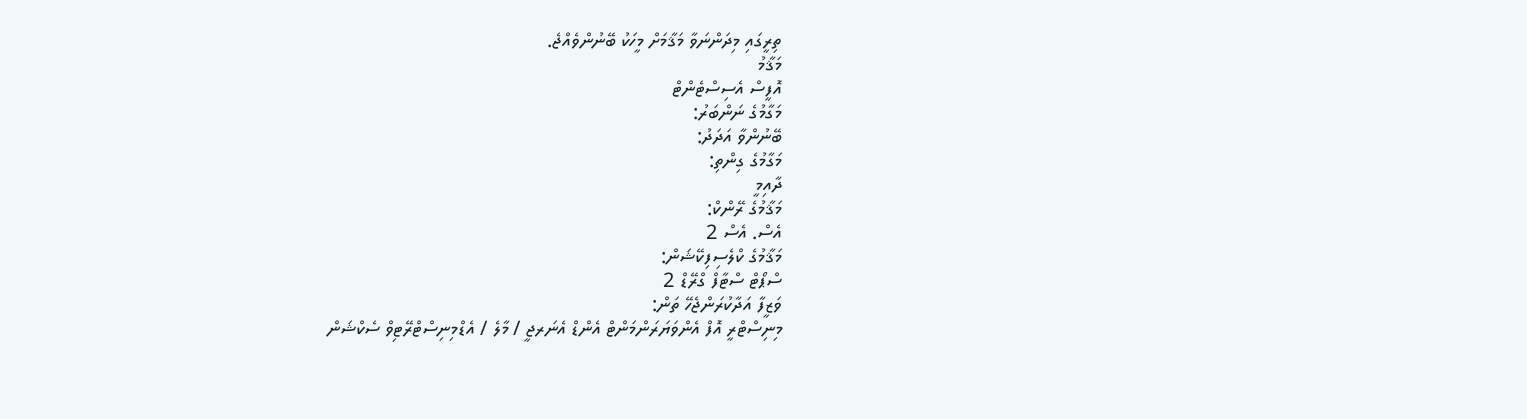ތިރީގައި މިދަންނަވާ މަޤާމަށް މީހަކު ބޭނުންވެއްޖެ.
މަޤާމު
އޮފީސް އެސިސްޓެންޓް
މަގާމުގެ ނަންބަރު:
ބޭނުންވާ އަދަދު:
މަގާމުގެ ގިންތި:
ދާއިމީ
މަޤާމުގެ ރޭންކް:
އެސް. އެސް 2
މަޤާމުގެ ކްލެސިފިކޭޝަން:
ސްޕޯޓް ސްޓާފް ގްރޭޑް 2
ވަޒީފާ އަދާކުރަންޖެހޭ ތަން:
މިނިސްޓްރީ އޮފް އެންވަޔަރަންމަންޓް އެންޑް އެނަރޖީ / މާލެ / އެޑްމިނިސްޓްރޭޓިވް ސެކްޝަން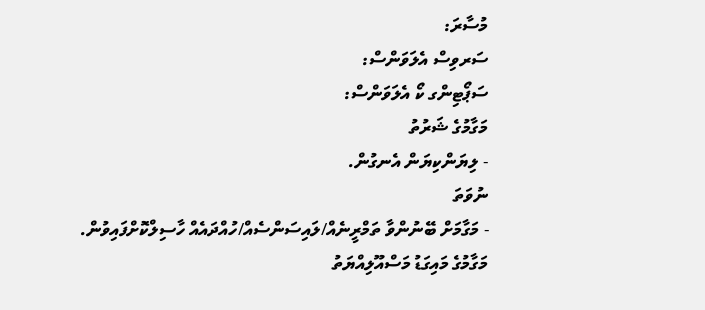މުސާރަ:
ސަރވިސް އެލަވަންސް:
ސަޕޯޓިންގ ކޯ އެލަވަންސް:
މަގާމުގެ ޝަރުތު
- ލިޔަންކިޔަން އެނގުން.
ނުވަތަ
- މަގާމަށް ބޭނުންވާ ތަމްރީނެއް/ލައިސަންސެއް/ހުއްދައެއް ހާސިލްކޮށްފައިވުން.
މަގާމުގެ މައިގަޑު މަސްއޫލިއްޔަތު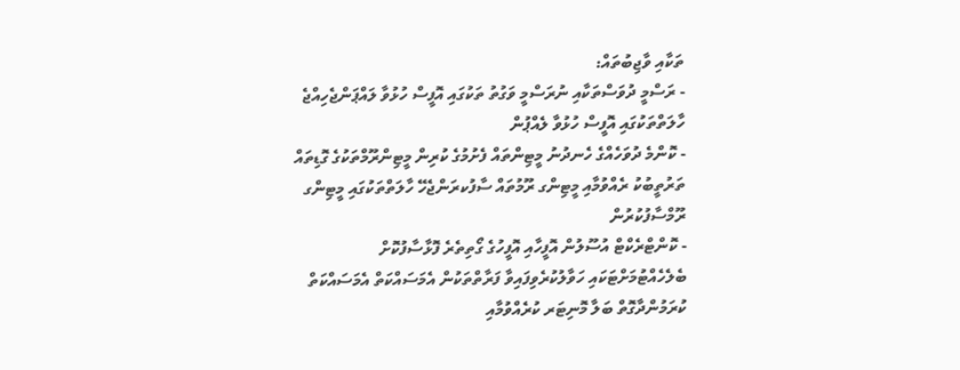ތަކާއި ވާޖިބުތައް:
- ރަސްމީ ދުވަސްތަކާއި ނުރަސްމީ ވަގުތު ތަކުގައި އޮފީސް ހުޅުވާ ލައްޕަންޖެހިއްޖެ ހާލަތްތަކުގައި އޮފީސް ހުޅުވާ ލެއްޕުން
- ކޮންމެ ދުވަހެއްގެ ހެނދުނު މީޓިންތައް ފެށުމުގެ ކުރިން މީޓިންރޫމްތަކުގެ ގޮޑިތައް ތަރުތީބުކު ރެއްވުމާއި މީޓިންގ ރޫމުތައް ސާފުކރަންޖެހޭ ހާލަތްތަކުގައި މީޓިންގ ރޫމްސާފުކުރުން
- ކޮންޓްރެކްޓް އުސޫލުން އޮފީހާއި އޮފީހުގެ ގޯތިތެރެ ފޮޅާސާފުކޮށް ބެލެހެއްޓުމަށްޓަކައި ހަވާލުކުރެވިފައިވާ ފަރާތްތަކުން އެމަސައްކަތް އެމަސައްކަތް ކުރަމުންދާގޮތް ބަލާ މޮނިޓަރ ކުރެއްވުމާއި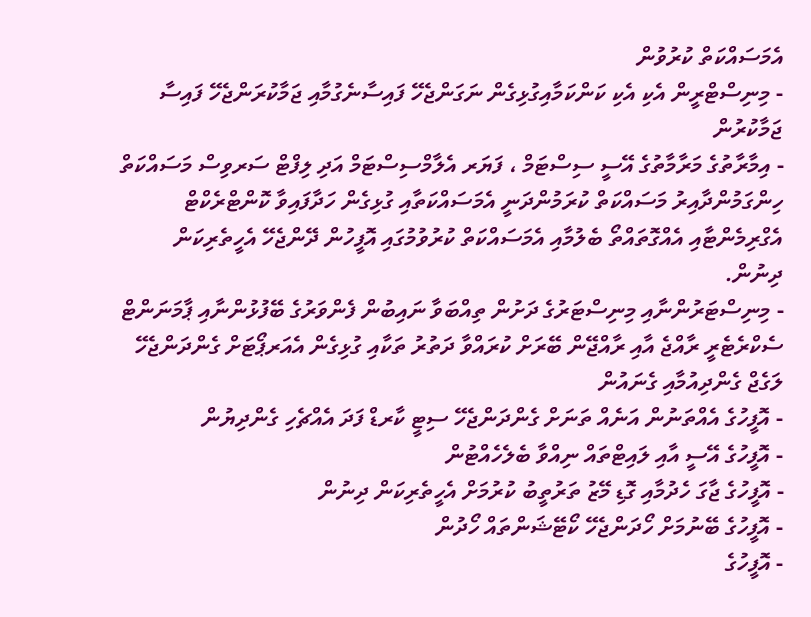އެމަސައްކަތް ކުރުވުން
- މިނިސްޓްރީން އެކި އެކި ކަންކަމާއިގުޅިގެން ނަގަންޖެހޭ ފައިސާނެގުމާއި ޖަމާކުރަންޖެހޭ ފައިސާ ޖަމާކުރުން
- އިމާރާތުގެ މަރާމާތުގެ އޭސީ ސިސްޓަމް ، ފަޔަރ އެލާމްސިސްޓަމް އަދި ލިފްޓް ސަރވިސް މަސައްކަތް ހިންގަމުންދާއިރު މަސައްކަތް ކުރަމުންދަނީ އެމަސައްކަތާއި ގުޅިގެން ހަދާފައިވާ ކޮންޓްރެކްޓް އެގްރިމެންޓާއި އެއްގޮތައްތޯ ބެލުމާއި އެމަސައްކަތް ކުރުވުމުގައި އޮފީހުން ދޭންޖެހޭ އެހީތެރިކަން ދިނުން.
- މިނިސްޓަރުންނާއި މިނިސްޓަރުގެ ދަށުން ތިއްބަވާ ނައިބުން ފެންވަރުގެ ބޭފުޅުންނާއި ޕާމަނަންޓް ސެކްރެޓެރީ ރާއްޖެ އާއި ރާއްޖޭން ބޭރަށް ކުރައްވާ ދަތުރު ތަކާއި ގުޅިގެން އެއަރޕޯޓަށް ގެންދަންޖެހޭ ލަގެޖް ގެންދިއުމާއި ގެނައުން
- އޮފީހުގެ އެއްތަނުން އަނެއް ތަނަށް ގެންދަންޖެހޭ ސިޓީ ކާރޑް ފަދަ އެއްޗެހި ގެންދިޔުން
- އޮފީހުގެ އޭސީ އާއި ލައިޓްތައް ނިއްވާ ބެލެހެއްޓުން
- އޮފީހުގެ ޖާގަ ހެދުމާއި ގޮޑި މޭޒު ތަރުތީބު ކުރުމަށް އެހީތެރިކަން ދިނުން
- އޮފީހުގެ ބޭނުމަށް ހޯދަންޖެހޭ ކޯޓޭޝަންތައް ހޯދުން
- އޮފީހުގެ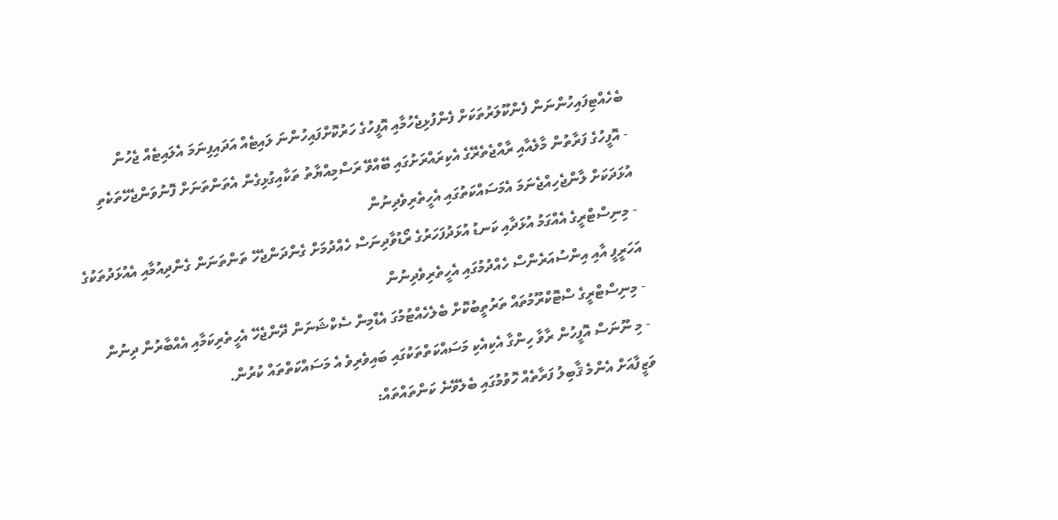ބެހެއްޓިފައިހުންނަން ފެންކޫލަރުތަކަށް ފެންފުޅިޖެހުމާއި އޮފީހުގެ ހަރުކޮށްފައިހުންނަ ލައިޓެއް އަދައިފިނަމަ އެލައިޓެއް ޖެހުން
- އޮފީހުގެ ފަރާތުން މާލެއާއި ރާއްޖެތެރޭގެ އެކިރައްރަށުގައި ބޭއްވޭ ރަސްމިއްޔާތު ތަކާއިގުޅިގެން އެތަންތަނަށް ފޮނުވަންޖެހޭތަކެތި އުޅަދަކަށް ލާންޖެހިއްޖެނަމަ އެމަސައްކަތުގައި އެހީތެރިވެދިނުން
- މިނިސްޓްރީގެ އެއްގަމު އުޅަދާއި ކަނޑު އުޅަދުފަހަރުގެ ރޯޑުވާދިނަސް ހެއްދުމަށް ގެންދަންޖެހޭ ތަންތަނަން ގެންދިއުމާއި އެއުޅަދުތަކުގެ އަހަރީފީ އާއި އިންސުއަރެންސް ހެއްދުމުގައި އެހީތެރިވެދިނުން
- މިނިސްޓްރީގެ ސްޓޮކްރޫމުތައް ތަރުތީބުކޮށް ބެލެހެއްޓުމުގަ އެޑްމިން ސެކްޝަނަން ދޭންޖެހޭ އެހީތެރިކަމާއި އެއްބާރުން ދިނުން
- މި ނޫނަސް އޮފީހުން ރާވާ ހިންގާ އެކިއެކި މަސައްކަތްތަކުގައި ބައިވެރިވެ އެ މަސައްކަތްތައް ކުރުން.
ވަޒީފާއަށް އެންމެ ޤާބިލު ފަރާތެއް ހޮވުމުގައި ބެލެވޭނެ ކަންތައްތައް: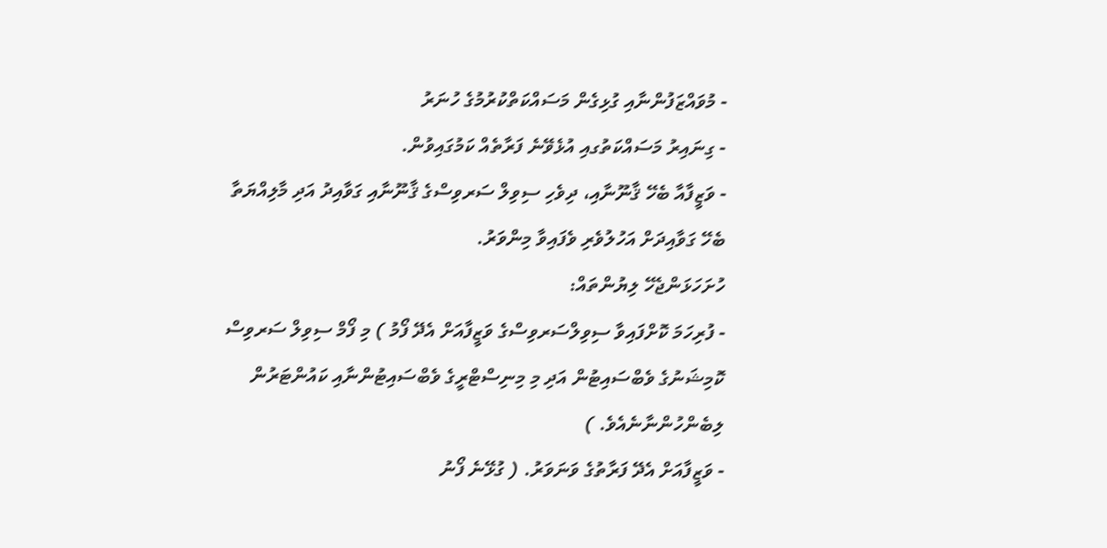- މުވައްޒަފުންނާއި ގުޅިގެން މަސައްކަތްކުރުމުގެ ހުނަރު
- ގިނައިރު މަސައްކަތުގއި އުޅެވޭނެ ފަރާތެއް ކަމުގައިވުން.
- ވަޒީފާއާ ބެހޭ ޤާނޫނާއި، ދިވެހި ސިވިލް ސަރވިސްގެ ޤާނޫނާއި ގަވާއިދު އަދި މާލިއްޔަތާ ބެހޭ ގަވާއިދަށް އަހުލުވެރި ވެފައިވާ މިންވަރު.
ހުށަހަޅަންޖެހޭ ލިޔުންތައް:
- ފުރިހަމަ ކޮށްފައިވާ ސިވިލްސަރވިސްގެ ވަޒީފާއަށް އެދޭ ފޯމު ) މި ފޯމް ސިވިލް ސަރވިސް ކޮމިޝަނުގެ ވެބްސައިޓުން އަދި މި މިނިސްޓްރީގެ ވެބްސައިޓުންނާއި ކައުންޓަރުން ލިބެންހުންނާނެއެވެ. )
- ވަޒީފާއަށް އެދޭ ފަރާތުގެ ވަނަވަރު. ( ގުޅޭނެ ފޯނު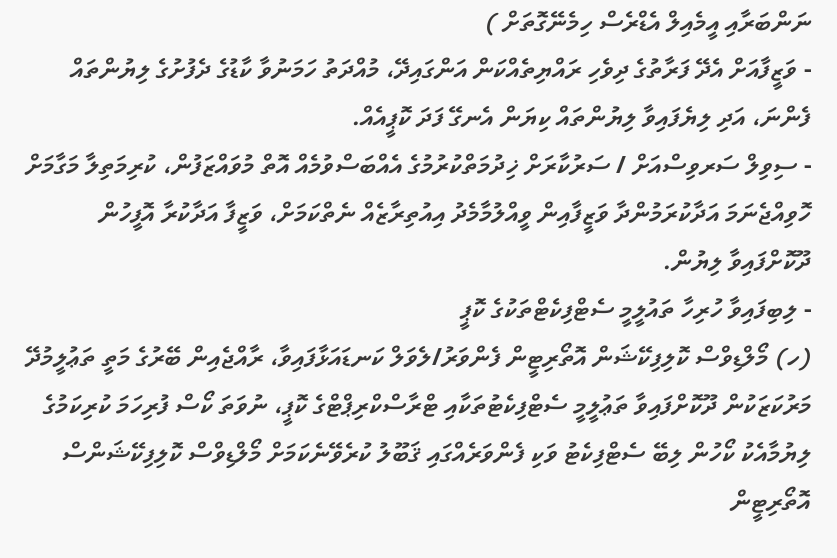ނަންބަރާއި އީމެއިލް އެޑްރެސް ހިމެނޭގޮތަށް )
- ވަޒީފާއަށް އެދޭ ފަރާތުގެ ދިވެހި ރައްޔިތެއްކަން އަންގައިދޭ، މުއްދަތު ހަމަނުވާ ކާޑުގެ ދެފުށުގެ ލިޔުންތައް ފެންނަ، އަދި ލިޔެފައިވާ ލިޔުންތައް ކިޔަން އެނގޭ ފަދަ ކޮޕީއެއް.
- ސިވިލް ސަރވިސްއަށް / ސަރުކާރަށް ޚިދުމަތްކުރުމުގެ އެއްބަސްވުމެއް އޮތް މުވައްޒަފުން، ކުރިމަތިލާ މަގާމަށް ހޮވިއްޖެނަމަ އަދާކުރަމުންދާ ވަޒީފާއިން ވީއްލުމާމެދު އިއުތިރާޒެއް ނެތްކަމަށް، ވަޒީފާ އަދާކުރާ އޮފީހުން ދޫކޮށްފައިވާ ލިޔުން.
- ލިބިފައިވާ ހުރިހާ ތައުލީމީ ސެޓްފިކެޓްތަކުގެ ކޮޕީ
(ހ) މޯލްޑިވްސް ކޮލިފިކޭޝަން އޮތޯރިޓީން ފެންވަރު/ލެވަލް ކަނޑައަޅާފައިވާ، ރާއްޖެއިން ބޭރުގެ މަތީ ތަޢުލީމުދޭ މަރުކަޒަކުން ދޫކޮށްފައިވާ ތަޢުލީމީ ސެޓްފިކެޓުތަކާއި ޓްރާސްކްރިޕްޓްގެ ކޮޕީ، ނުވަތަ ކޯސް ފުރިހަމަ ކުރިކަމުގެ ލިޔުމާއެކު ކޯހުން ލިބޭ ސެޓްފިކެޓު ވަކި ފެންވަރެއްގައި ޤަބޫލު ކުރެވޭނެކަމަށް މޯލްޑިވްސް ކޮލިފިކޭޝަންސް އޮތޯރިޓީން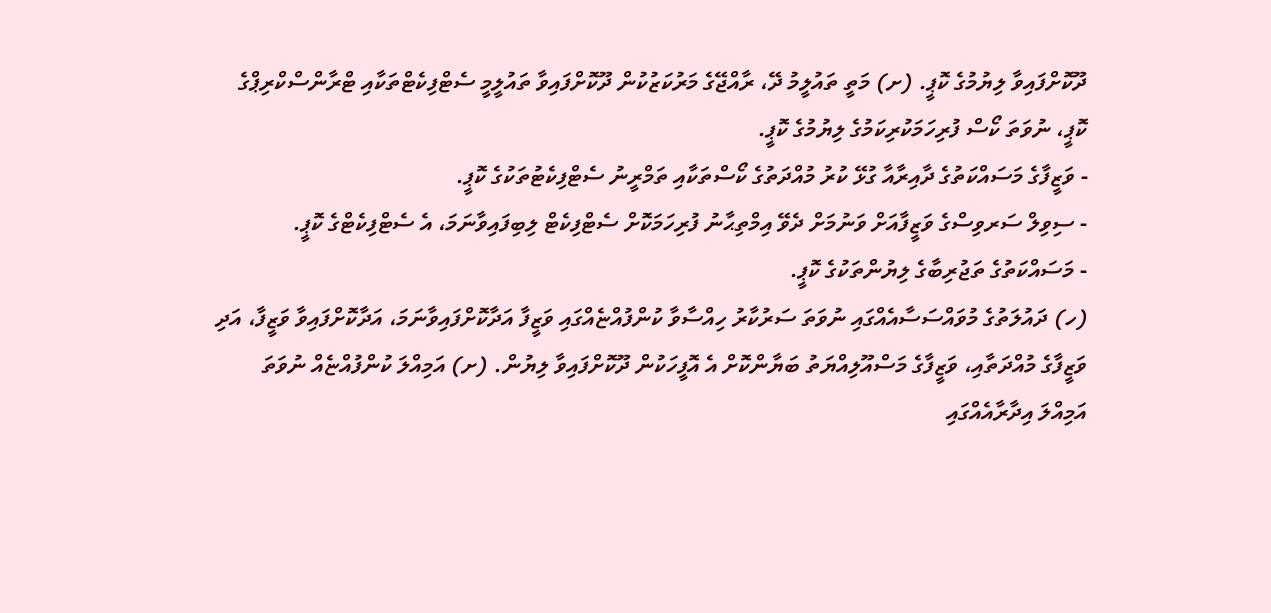ދޫކޮށްފައިވާ ލިޔުމުގެ ކޮޕީ. (ށ) މަތީ ތައުލީމު ދޭ، ރާއްޖޭގެ މަރުކަޒުކުން ދޫކޮށްފައިވާ ތައުލީމީ ސެޓްފިކެޓްތަކާއި ޓްރާންސްކްރިޕްގެ ކޮޕީ، ނުވަތަ ކޯސް ފުރިހަމަކުރިކަމުގެ ލިޔުމުގެ ކޮޕީ.
- ވަޒީފާގެ މަސައްކަތުގެ ދާއިރާއާ ގުޅޭ ކުރު މުއްދަތުގެ ކޯސްތަކާއި ތަމްރީނު ސެޓްފިކެޓުތަކުގެ ކޮޕީ.
- ސިވިލް ސަރވިސްގެ ވަޒީފާއަށް ވަނުމަށް ދެވޭ އިމްތިޙާނު ފުރިހަމަކޮށް ސެޓްފިކެޓް ލިބިފައިވާނަމަ، އެ ސެޓްފިކެޓްގެ ކޮޕީ.
- މަސައްކަތުގެ ތަޖުރިބާގެ ލިޔުންތަކުގެ ކޮޕީ.
(ހ) ދައުލަތުގެ މުވައްސަސާއެއްގައި ނުވަތަ ސަރުކާރު ހިއްސާވާ ކުންފުއްޏެއްގައި ވަޒީފާ އަދާކޮށްފައިވާނަމަ، އަދާކޮށްފައިވާ ވަޒީފާ، އަދި ވަޒީފާގެ މުއްދަތާއި، ވަޒީފާގެ މަސްއޫލިއްޔަތު ބަޔާންކޮށް އެ އޮފީހަކުން ދޫކޮށްފައިވާ ލިޔުން. (ށ) އަމިއްލަ ކުންފުއްޏެއް ނުވަތަ އަމިއްލަ އިދާރާއެއްގައި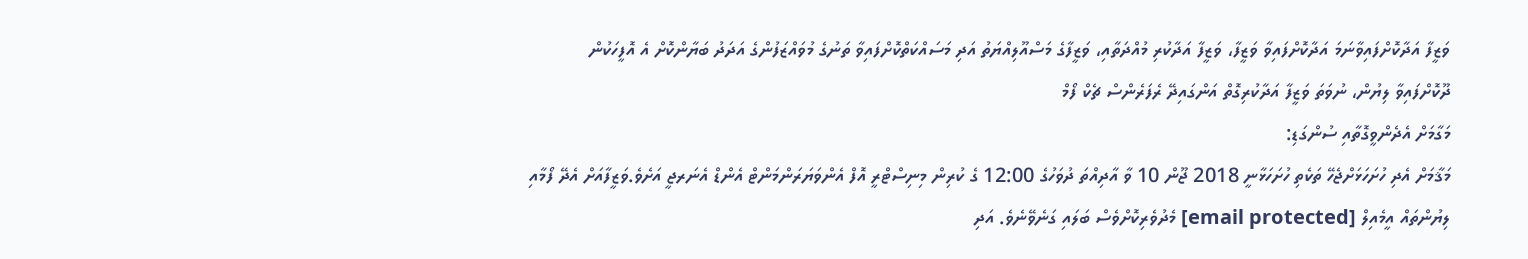ވަޒީފާ އަދާކޮށްފައިވާނަމަ އަދާކޮށްފައިވާ ވަޒީފާ، ވަޒީފާ އަދާކުރި މުއްދަތާއި، ވަޒީފާގެ މަސްއޫލިއްޔަތު އަދި މަސައްކަތްކޮށްފައިވާ ތަނުގެ މުވައްޒަފުންގެ އަދަދު ބަޔާންކޮށް އެ އޮފީހަކުން ދޫކޮށްފައިވާ ލިޔުން، ނުވަތަ ވަޒީފާ އަދާކުރިގޮތް އަންގައިދޭ ރެފަރެންސް ޗެކް ފޯމް
މަގާމަށް އެދެންވީގޮތާއި ސުންގަޑި:
މަޤާމަށް އެދި ހުށަހަޅަށްޖެހޭ ތަކެތި ހުށަހަޅާނީ 2018 ޖޫން 10 ވާ އާދިއްތަ ދުވަހުގެ 12:00 ގެ ކުރިން މިނިސްޓްރީ އޮފް އެންވަޔަރަންމަންޓް އެންޑް އެނަރޖީ އަށެވެ.ވަޒީފާއަށް އެދޭ ފޯމާއި ލިޔުންތައް އީމެއިލް [email protected] މެދުވެރިކޮށްވެސް ބަލައި ގަނެވޭނެވެ. އަދި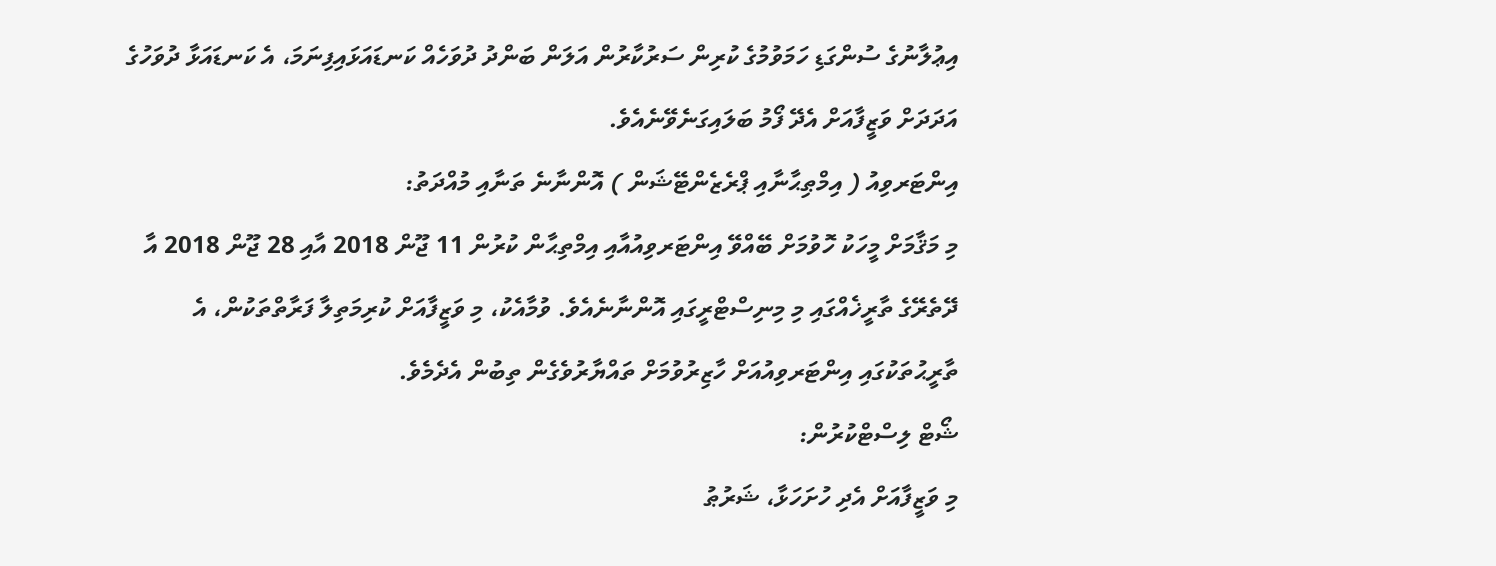އިޢުލާނުގެ ސުންގަޑި ހަމަވުމުގެ ކުރިން ސަރުކާރުން އަލަން ބަންދު ދުވަހެއް ކަނޑައަޅައިފިނަމަ، އެ ކަނޑައަޅާ ދުވަހުގެ އަދަދަށް ވަޒީފާއަށް އެދޭ ފޯމު ބަލައިގަނެވޭނެއެވެ.
އިންޓަރވިއު ( އިމްޠިޙާނާއި ޕްރެޒެންޓޭޝަން ) އޮންނާނެ ތަނާއި މުއްދަތު:
މި މަޤާމަށް މީހަކު ހޮވުމަށް ބޭއްވޭ އިންޓަރވިއުއާއި އިމްތިޙާން ކުރުން 11 ޖޫން 2018 އާއި 28 ޖޫން 2018 އާ ދޭތެރޭގެ ތާރީޚެއްގައި މި މިނިސްޓްރީގައި އޮންނާނެއެވެ. ވުމާއެކު، މި ވަޒީފާއަށް ކުރިމަތިލާ ފަރާތްތަކުން، އެ ތާރީޙުތަކުގައި އިންޓަރވިއުއަށް ހާޒިރުވުމަށް ތައްޔާރުވެގެން ތިބުން އެދެމެވެ.
ޝޯޓް ލިސްޓްކުރުން:
މި ވަޒީފާއަށް އެދި ހުށަހަޅާ، ޝަރުޠު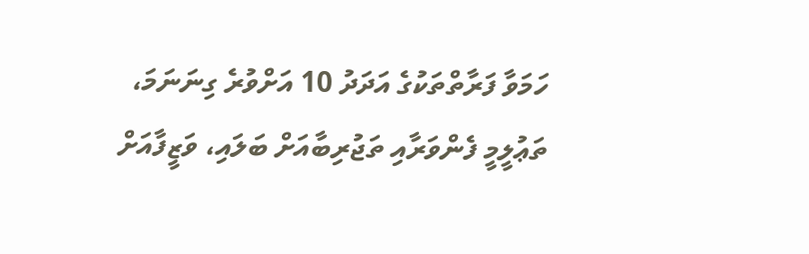ހަމަވާ ފަރާތްތަކުގެ އަދަދު 10 އަށްވުރެ ގިނަނަމަ، ތަޢުލީމީ ފެންވަރާއި ތަޖުރިބާއަށް ބަލައި، ވަޒީފާއަށް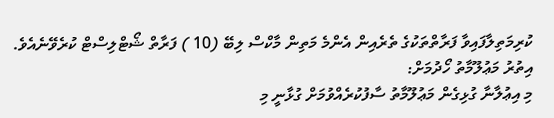ކުރިމަތިލާފައިވާ ފަރާތްތަކުގެ ތެރެއިން އެންމެ މަތިން މާކްސް ލިބޭ (10 ) ފަރާތް ޝޯޓްލިސްޓް ކުރެވޭނެއެވެ.
އިތުރު މަޢުލޫމާތު ހޯދުމަށް:
މި އިޢުލާނާ ގުޅިގެން މަޢުލޫމާތު ސާފުކުރެއްވުމަށް ގުޅާނީ މި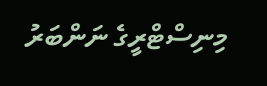މިނިސްޓްރީގެ ނަންބަރު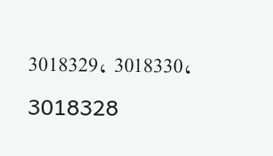3018329، 3018330، 3018328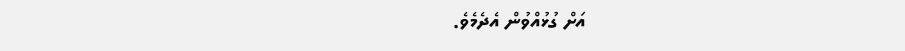އަށް ގުޅުއްވުން އެދެމެވެ.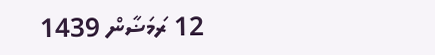12 ރަމަޟާން 1439